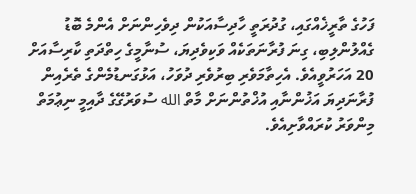ފަހުގެ ތާރީޚެއްގައި، ގުދުރަތީ ހާދިސާއަކުން ދިވެހިންނަށް އެންމެ ބޮޑު ގެއްލުންލިބި، ގިނަ ފުރާނަތަކެއް ވަކިވެދިޔަ، ސުނާމީގެ ހިތްދަތި ކާރިސާއަށް 20 އަހަރުވީއެވެ. އެހިތާމަވެރި ބިރުވެރި ދުވަހު، އަޅުގަނޑުމެންގެ ތެރެއިން ފުރާނަދިޔަ އަޚުންނާއި އުޚްތުންނަށް މާތް الله ސުވަރުގޭގެ ދާއިމީ ނިޢުމަތް މިންވަރު ކުރައްވާށިއެވެ.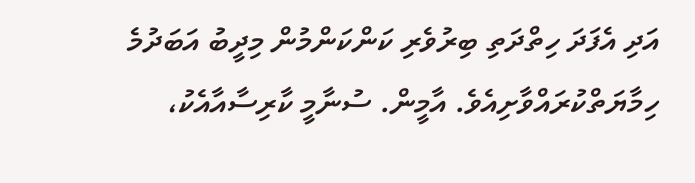އަދި އެފަދަ ހިތްދަތި ބިރުވެރި ކަންކަންމުން މިދީބު އަބަދުމެ ހިމާޔަތްކުރައްވާށިއެވެ. އާމީން. ސުނާމީ ކާރިސާއާއެކު،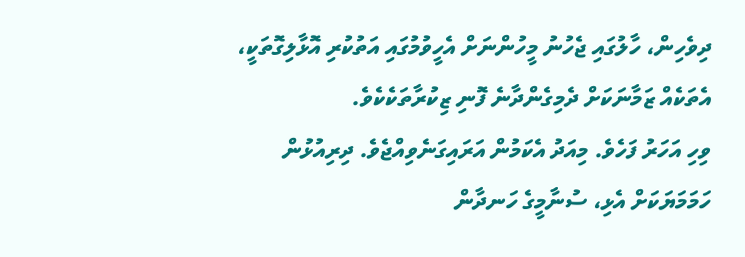ދިވެހިން، ހާލުގައި ޖެހުނު މީހުންނަށް އެހީވުމުގައި އަތުކުރި އޮޅާލިގޮތަކީ، އެތަކެއް ޒަމާނަކަށް ދެމިގެންދާނެ ފޮނި ޒިކުރާތަކެކެވެ.
ވިހި އަހަރު ފަހެވެ. މިއަދު އެކަމުން އަރައިގަނެވިއްޖެވެ. ދިރިއުޅުން ހަމަމަޔަކަށް އެޅި، ސުނާމީގެ ހަނދާން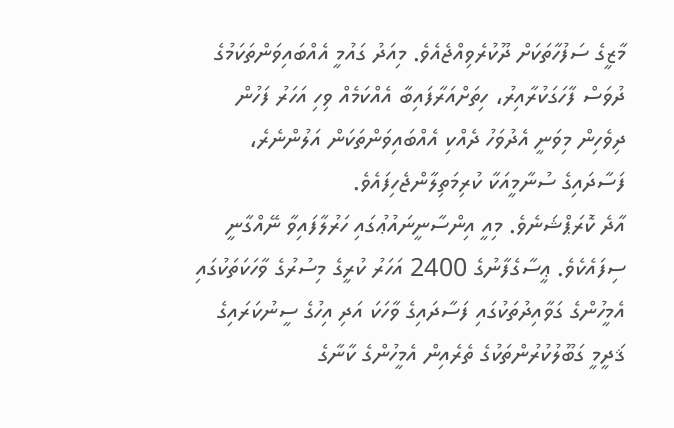މާޒީގެ ސަފުހާތަކަށް ދޫކުރެވިއްޖެއެވެ. މިއަދު ގައުމީ އެއްބައިވަންތަކަމުގެ ދުވަސް ފާހަގަކުރާއިރު، ހިތަށްއަރާފައިބާ އެއްކަމެއް ވިހި އަހަރު ފަހުން ދިވެހިން މިވަނީ އެދުވަހު ދެއްކި އެއްބައިވަންތަކަން އަލުންނެރެ، ފަސާދައިގެ ސުނާމީއަކާ ކުރިމަތިލާންޖެހިފައެވެ.
އާދެ ކޮރަޕްޝަނެވެ. މިއީ އިންސާނީނައުޢުގައި ހަރުލާފައިވާ ނޭއްގާނީ ސިފައެކެވެ. ޢީސާގެފާނުގެ 2400 އަހަރު ކުރީގެ މިސުރުގެ ވާހަކަތަކުގައި އެމީހުންގެ ގަވާއިދުތަކުގައި ފަސާދައިގެ ވާހަކަ އަދި އިހުގެ ސީނުކަރައިގެ ޤަދީމީ ގަބޫލުކުރުންތަކުގެ ތެރެއިން އެމީހުންގެ ކާނާގެ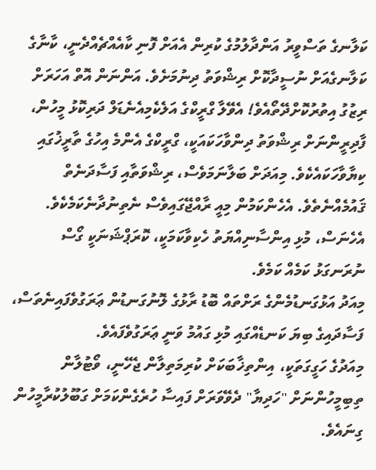ކަލާނގެ ތަސްވީރު އަންދާލުމުގެ ކުރިން އެއަށް ފޮނި ކާއެއްޗެއްދެނީ، ކާނާގެ ކަލާނގެއަށް ނުސީދާކޮށް ރިޝްވަތު ދިނުމަށެވެ. އަންނަން އޮތް އަހަރަށް ރިޒުގު އިތުރުކޮށްދޭތޯއެވެ! އެވޭލާ ގްރީކްގެ އަލެކެމިއެނެޑަލް ދަރިކޮޅު މީހުން، ފާދިރީންނަށް ރިޝްވަތު ދިންވާހަކައަކީ، ގްރީކްގެ އެންމެ އިހުގެ ތާރީޚުގައި ކިޔާވާހަކައެކެވެ. މިއަދަށް ބަލާނަމަވެސް، ރިޝްވަތާއި ފަސާދަނެތް ޤައުމެއްނެތެވެ. އެހެންކަމުން މިއީ ރާއްޖޭގައިވެސް ނެތިނުދާނެކަމެކެވެ. އެހެނަސް، މުޅި އިންސާނިއްޔަތު ހެކިވާކަމަކީ، ކޮރަޕްޝަނަކީ ގޯސް ނުރަނގަޅު ކަމެއް ކަމެވެ.
މިއަދު އަޅުގަނޑުމެންގެ ރަށްތައް ބޮޑު ރާޅުގެ ލޮނުގަނޑުން ޢަރަގުވެފައިނެތަސް، ފަސާދައިގެ ބިޔަ ކަނޑެއްގައި މުޅި ގައުމު ވަނީ ޢަރަގުވެފައެވެ.
މިއަދުގެ ހަގީގަތަކީ، އިންތިޚާބަކަށް ކުރިމަތިލާން ޖެހޭނީ، ވޯޓުލާން ތިބިމީހުންނަށް "ހަދިޔާ" ދެވޭވަރަށް ފައިސާ ހުރެގެންކަމަށް ގަބޫލުކުރާމީހުން ގިނައެވެ.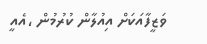ވަޒީފާއަކަށް އިއުލާން ކުރުމުން ،އެއީ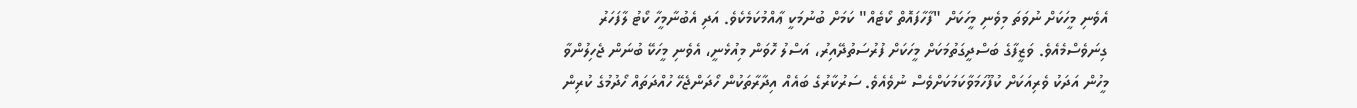އެވެނި މީހަކަށް ނުވަތަ މިވެނި މީހަކަށް "ފާހާފައޮތް ކޯޓެއް" ކަމަށް ބުނުމަކީ ޢާއްމުކަމެކެވެ. އަދި އެބުނާމީހާ ކޯޓު ލާފަހަރު ގިނަވެސްމެއެވެ. ވަޒީފާގެ ބަސްދީގަތުމަކަށް މީހަކަށް ފުރުސަތުދޭއިރު، އަސްލު ހޮވަން މިއުޅެނީ، އެވެނި މީހަކޭ ބުނަން ޖެހިލުންވާ މީހުން އަދަކު ވެރިއަކަށް ކުފޫހަމަވާކަމަކަށްވެސް ނުވެއެވެ. ސަރުކާރުގެ ބައެއް އިދާރާތަކުން ހޯދަންޖެހޭ ހުއްދަތައް ހޯދުމުގެ ކުރިން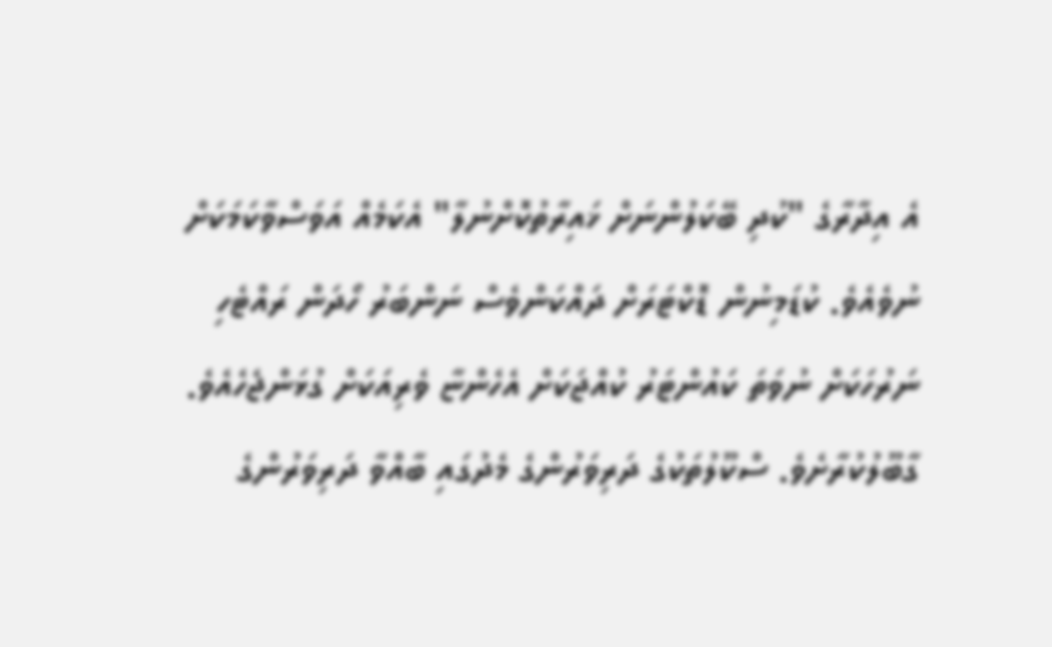އެ އިދާރާގެ "ކުދި ބޭކަލުންނަށް ޚައިރާތުކޮށްނުލާ" އެކަމެއް އަވަސްވާކަމަކަށް ނުވެއެވެ. ކުޑަމިނުން ޑޮކްޓަރަށް ދައްކަންވެސް ނަންބަރު ހޯދަން ރައްޓެހި ނަރުހަކަށް ނުވަތަ ކައުންޓަރު ކުއްޖަކަށް އެހެންޏާ ވެރިއަކަށް ގުޅަންޖެހެއެވެ. ގާބޫލުކުރާށެވެ. ސްކޫލުތަކުގެ ދަރިވަރުންގެ މެދުގައި ބާއްވާ ދަރިވަރުންގެ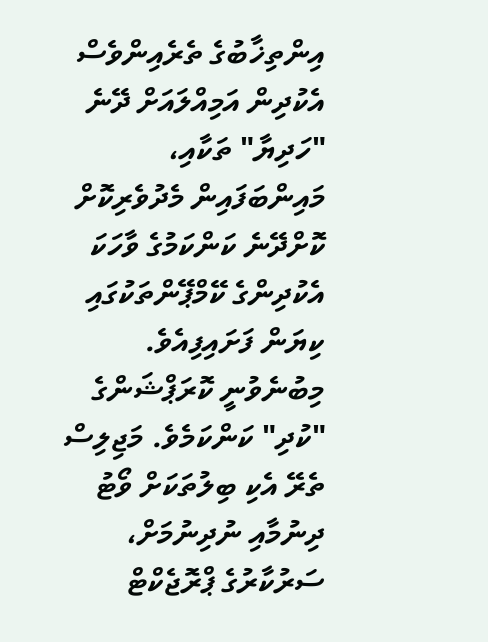އިންތިޚާބުގެ ތެރެއިންވެސް އެކުދިން އަމިއްލައަށް ދޭނެ "ހަދިޔާ" ތަކާއި، މައިންބަފައިން މެދުވެރިކޮށް ކޮށްދޭނެ ކަންކަމުގެ ވާހަކަ އެކުދިންގެ ކޭމްޕޭންތަކުގައި ކިޔަން ފަށައިފިއެވެ.
މިބުނެވުނީ ކޮރަޕްޝަންގެ "ކުދި" ކަންކަމެވެ. މަޖިލިސް ތެރޭ އެކި ބިލުތަކަށް ވޯޓު ދިނުމާއި ނުދިނުމަށް، ސަރުކާރުގެ ޕްރޮޖެކްޓް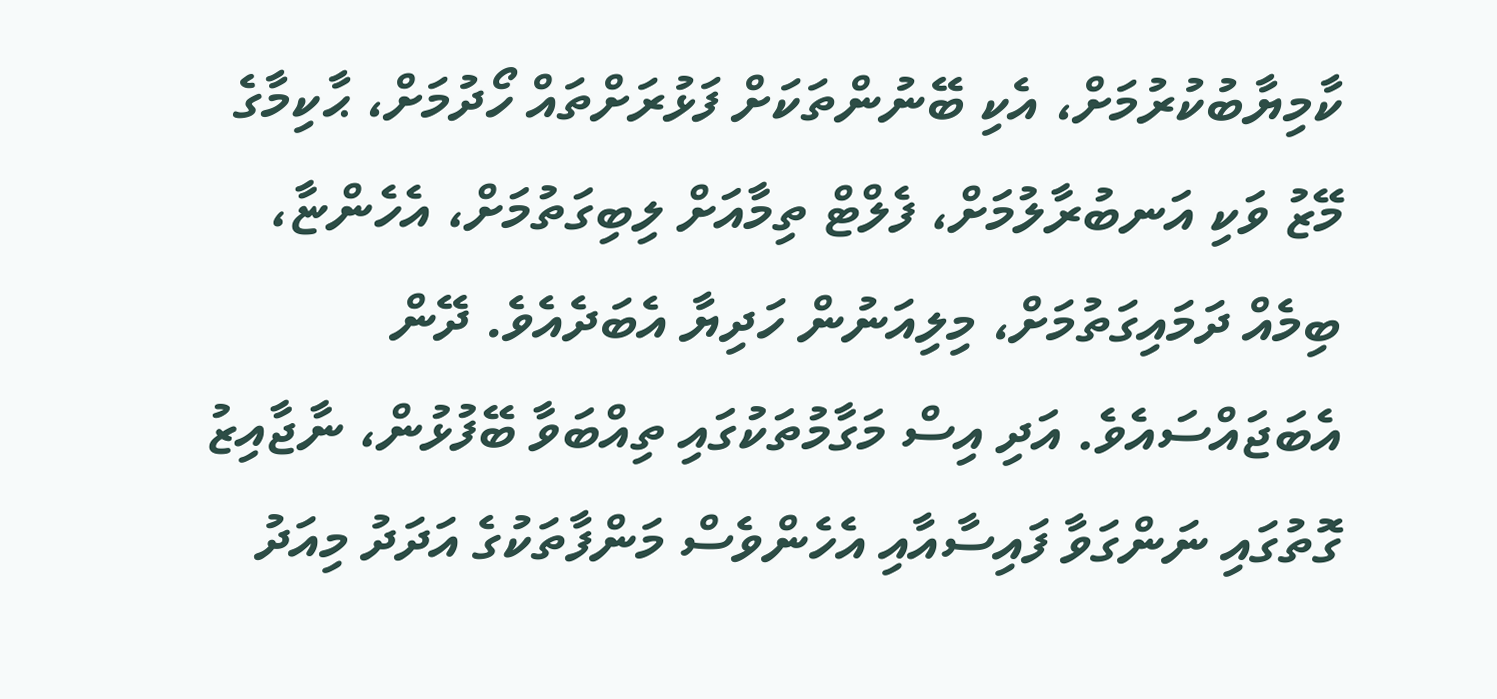ކާމިޔާބުކުރުމަށް، އެކި ބޭނުންތަކަށް ފަޅުރަށްތައް ހޯދުމަށް، ޙާކިމާގެ މޭޒު ވަކި އަނބުރާލުމަށް، ފެލްޓް ތިމާއަށް ލިބިގަތުމަށް، އެހެންޏާ، ބިމެއް ދަމައިގަތުމަށް، މިލިއަނުން ހަދިޔާ އެބަދެއެވެ. ދޭން އެބަޖައްސައެވެ. އަދި އިސް މަގާމުތަކުގައި ތިއްބަވާ ބޭފުޅުން، ނާޖާއިޒު ގޮތުގައި ނަންގަވާ ފައިސާއާއި އެހެންވެސް މަންފާތަކުގެ އަދަދު މިއަދު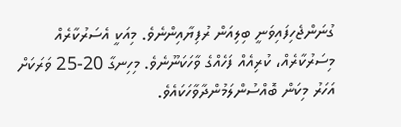ގުނަންޖެހިފައިވަނީ ބިލިއަން ރުފިޔާއިންނެވެ. މިއަކީ އެސަރުކާރެއް މިސަރުކާރެއް، ކުރިއެއް ފަހެއްގެ ވާހަކަނޫނެވެ. މިހިނގާ 20-25 ވަރަކަށް އަހަރު މިކަން ބޮއްސުންލަމުންދާވާހަކައެވެ.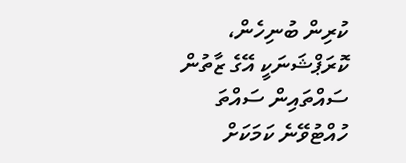ކުރިން ބުނިހެން، ކޮރަޕްޝަނަކީ އޭގެ ޒާތުން ސައްތައިން ސައްތަ ހުއްޓުވޭނެ ކަމަކަށް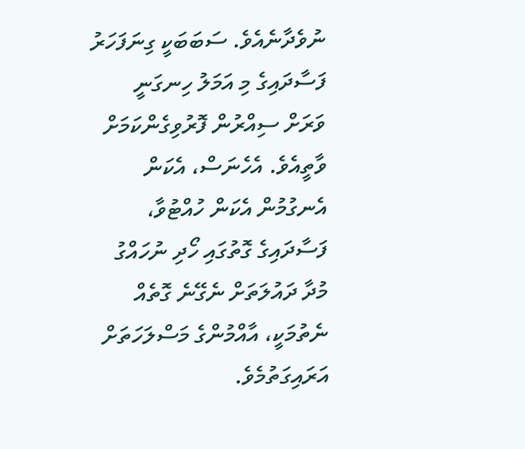ނުވެދާނެއެވެ. ސަބަބަކީ ގިނަފަހަރު ފަސާދައިގެ މި އަމަލު ހިނގަނީ ވަރަށް ސިއްރުން ފޮރުވިގެންކަމަށް ވާތީއެވެ. އެހެނަސް، އެކަން އެނގުމުން އެކަން ހުއްޓުވާ، ފަސާދައިގެ ގޮތުގައި ހޯދި ނުހައްގު މުދާ ދައުލަތަށް ނެގޭނެ ގޮތެއް ނެތުމަކީ، އާއްމުންގެ މަސްލަހަތަށް އަރައިގަތުމެވެ.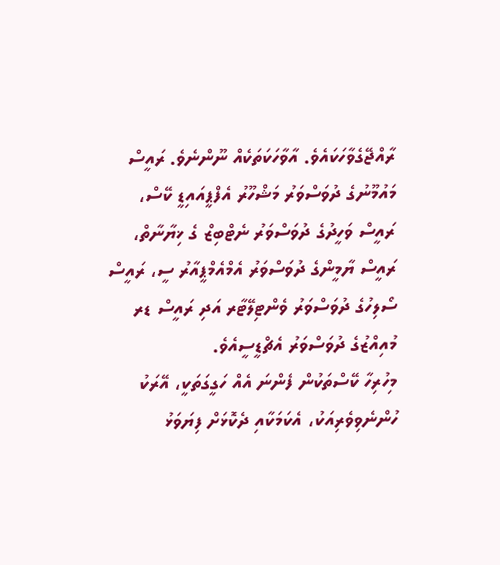ރާއްޖޭގެވާހަކައެވެ. އާވާހަކަތަކެއް ނޫންނެވެ. ރައީސް މައުމޫނުގެ ދުވަސްވަރު މަޝްހޫރު އެފްޕީއައިޑީ ކޭސް، ރައީސް ވަހީދުގެ ދުވަސްވަރު ނެޓްބިޒް ގެ ޚިޔާނާތް، ރައީސް ޔާމީންގެ ދުވަސްވަރު އެމްއެމްޕީއާރު ސީ، ރައީސް ސޯލިހުގެ ދުވަސްވަރު ވެންޓިލޭޓާރ އަދި ރައީސް ޑރ މުއިއްޒުގެ ދުވަސްވަރު އެޗްޑީސީއެވެ.
މިހުރިހާ ކޭސްތަކުން ފެންނަ އެއް ހަގީގަތަކީ، އޭރަކު ހުންނެވިވެރިއަކު، އެކަމަކާއި ދެކޮޅަށް ފިޔަވަޅު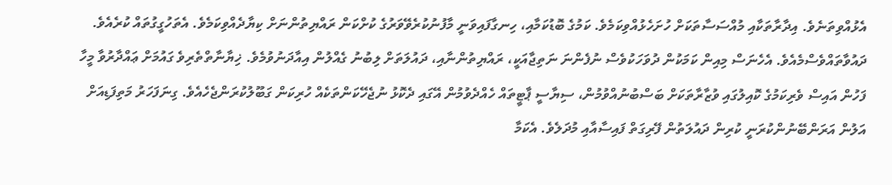އެޅުއްވިތަނެވެ. އިދާރާތަކާއި މުއްސަސާތަކަށް ހުށަހެޅުއްވިކަމެވެ. ކަމުގެ ބޮޑުކަމާއި، ހިނގާފައިވަނީ މާފުނުކުރެވޭވަރުގެ ކުށްކަން ރައްޔިތުންނަށް ކިޔާދެއްވިކަމެވެ. އެތަހުގީގުތައް ކުރެއެވެ. ދައުވާތައްވެސްމެއެވެ. އެހެނަސް މިއިން ކަމަކުން ދުވަހަކުވެސް ނުފެންނަ ނަތިޖާއަކީ، ރައްޔިތުންނާއި، ދައުލަތަށް ލިބުނު ގެއްލުން އިއާދަނުވުމެވެ. ޚިޔާނާތްތެރިވެ ގައުމަށް ޢައްދާރުވާ މީހާ ފަހުން އައިސް ވެރިކަމުގެ ކޮއިލުގައި ވުޒާރާތަކަށް ބަސްބުނުއްވުމުން، ސިޔާސީ ޕާޓީތައް ހެއްދެވުމުން އޭގައި ދެކޮޅު ނުޖެހޭކަންތަކެއް ހުރިކަން ގަބޫލުކުރަންޖެހެއެވެ. ގިނަފަހަރު މަތިފަޑިއަށް އަލުން އަރަންބޭނުންކުރަނީ ކުރިން ދައުލަތުން ފޭރިގަތް ފައިސާއާއި މުދަލެވެ. އެކަމާ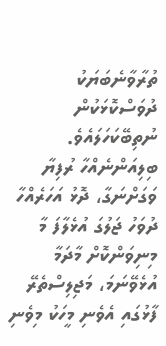ތުރާވާނެބަޔަކު ދުވަސްކޮޅަކުން ނުތިބޭކަހަލައެވެ.
ބިލިއަންނެއްހާ ރުފިޔާ ވަގަށްނަގާ، ދޮޅު އަހަރެއްހާ ދުވަހު ޖަލުގަ އުޅެލާފަ މާ މިނިވަންކޮށް މާދަމާ އުޅެވޭނަމަ، މަޖިލިސްތެރޭ ފާޅުގައި އެވެނި މީހަކު މިވެނި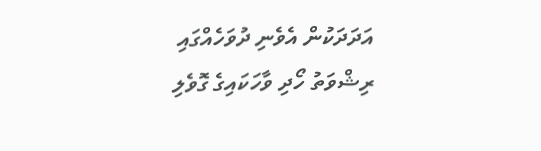އަދަދަކުން އެވެނި ދުވަހެއްގައި ރިޝްވަތު ހޯދި ވާހަކައިގެ ގޮވެލި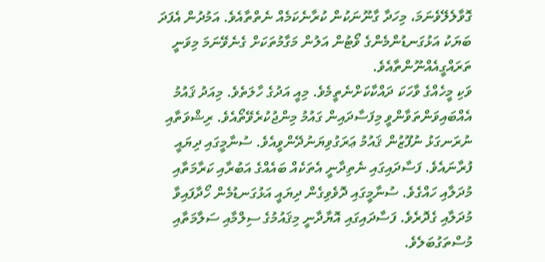ގޮވާލެލޭވެނަމަ، މިހަދާ ގާނޫނަކުން ކުރާނެކަމެއް ނެތްތާއެވެ. އަމުދުން އެފަދަ ބަޔަކު އަޅުގަނޑުންމެންގެ ވޯޓުން އަލުން މަގާމުތަކަށް ގެނެވޭނަމަ މިވަނީ ތަރައްގީއެއްނޫންތާއެވެ.
ވަކި މީހެއްގެ ވާހަކަ ދައްކާކަށްނެތީމެވެ. މިއީ އަދުގެ ހާލަތެވެ. މިއަދު ޤައުމު އެއްބައިވަންތަވާންވީ މިފަސާދައިން ގައުމު މިންޖުކުރެވޭތޯއެވެ. ރިޝްވަތާއި ނުރަނގަޅު ނުފޫޒުން ޤައުމު ޢަރަގުވިޔަނުދޭންވީއެވެ. ސުނާމީގައި ދިޔައީ ފުރާނައެވެ. ފަސާދައިގައި ނެތިދާނީ އެތަކެއް ބައެއްގެ އަބުރާއި ކަރާމަތާއި މުދަލާއި ހައްގެވެ. ސުނާމީގައި ދޮވެވިގެން ދިޔައީ އަޅުގަނޑުމެން ހޯދާފައިވާ މުދަލާއި ގެދޮރެވެ. ފަސާދައިގައި އޮޔާދާނީ މިޤައުމުގެ ސިލްމާއި ސަލާމަތާއި މުސްތަގުބަލެވެ.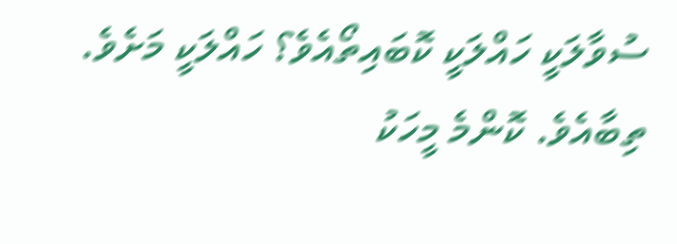ސުވާލަކީ ހައްލަކީ ކޮބައިތޯއެވެ؟ ހައްލަކީ މަށެވެ. ތިބާއެވެ. ކޮންމެ މީހަކު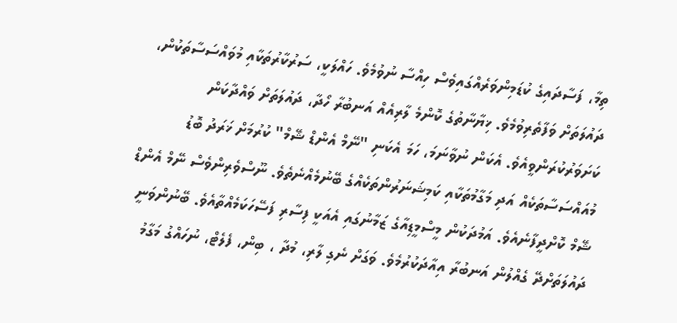ތިމާ، ފަސާދައިގެ ކުޑަމިންވަރެއްގައިވެސް ހިއްސާ ނުވުމެވެ. ހައްލަކީ، ސަރުކާރުތަކާއި މުވައްސަސާތަކުން، ދައުލަތަށް ވަފާތެރިވުމެވެ. ޚިޔާނާތުގެ ކޮންމެ ލާރިއެއް އަނބުރާ ހޯދާ، ދައުލަތަށް ވައްދާކަން ކަށަވަރުކުރަންވީއެވެ. އެކަން ނުވާނަމަ، ހަމަ އެކަނި "ނޭމް އެންޑް ޝޭމް" ކުރުމަށް ޚަރަދު ބޮޑު މުއައްސަސާތަކެއް އަދި މަގާމުތަކާއި ކަމިޝަނަރުންތަކެއްގެ ބޭނުމެއްނެތެވެ. ނޫސްވެރިންވެސް ނޭމް އެންޑް ޝޭމް ކޮށްދީފާނެއެވެ. އަމުދަކުން މީސްމީޑިއާގެ ޒަމާނުގައި އެއަކީ ފިސާރި ފަސޭހަކަމެއްތާއެވެ. ބޭނުންވަނީ ދައުލަތަށްދޭ ގެއްލުން އަނބުރާ އިއާދަކުރުމެވެ. ވަގަށް ނެގި ލާރި، މުދާ ، ބިން، ފެލެޓް، ނުހައްގު މަގާމު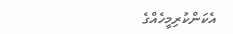އެކަންކުރިމީހެއްގެ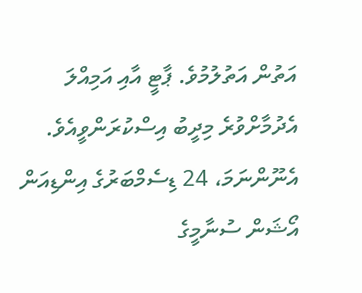އަތުން އަތުލުމުވެ. ޕާޓީ އާއި އަމިއްލަ އެދުމާށްވުރެ މިދީބު އިސްކުރަންވީއެވެ. އެނޫންނަމަ، 24 ޑިސެމްބަރުގެ އިންޑިއަން އޯޝަން ސުނާމީގެ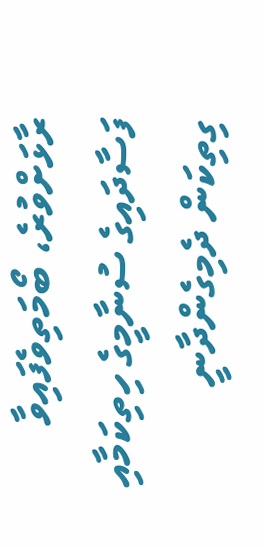ރާޅަށްވުރެ، ބޯމަތިވެފައިވާ ފަސާދައިގެ ސުނާމީގެ ހިތިކަމާއި ގިތިކަން ދެމިގެންދާނީ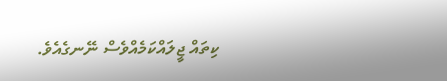ކިތައް ޖީލައްކަމެއްވެސް ނޭނގެއެވެ.